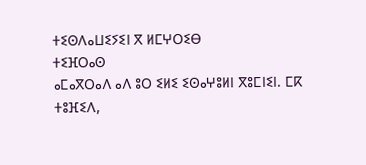ⵜⵉⵙⴷⴰⵡⵉⵢⵉⵏ ⴳ ⵍⵎⵖⵔⵉⴱ
ⵜⵉⴼⵔⴰⵙ
ⴰⵎⴰⴳⵔⴰⴷ ⴰⴷ ⵓⵔ ⵉⵍⵉ ⵉⵙⴰⵖⵓⵍⵏ ⴳⵓⵎⵏⵉⵏ. ⵎⴽ ⵜⵓⴼⵉⴷ,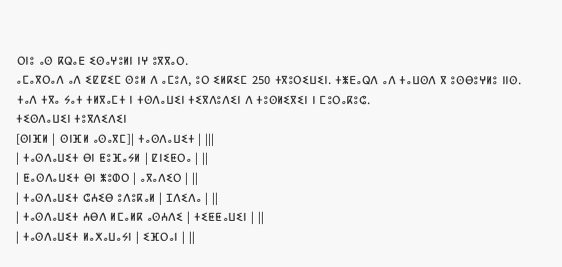ⵔⵏⵓ ⴰⵙ ⴽⵕⴰⴹ ⵉⵙⴰⵖⵓⵍⵏ ⵏⵖ ⵓⴳⴳⴰⵔ.
ⴰⵎⴰⴳⵔⴰⴷ ⴰⴷ ⵉⵇⵇⵉⵎ ⵙⵓⵍ ⴷ ⴰⵎⵓⴷ, ⵓⵔ ⵉⵍⴽⵉⵎ 250 ⵜⴳⵓⵔⵉⵡⵉⵏ. ⵜⵥⴹⴰⵕⴷ ⴰⴷ ⵜⴰⵡⵙⴷ ⴳ ⵓⵙⴱⵓⵖⵍⵓ ⵏⵏⵙ.
ⵜⴰⴷ ⵜⴳⴰ ⵢⴰⵜ ⵜⵍⴳⴰⵎⵜ ⵏ ⵜⵙⴷⴰⵡⵉⵏ ⵜⵉⴳⴷⵓⴷⵉⵏ ⴷ ⵜⵓⵙⵍⵉⴳⵉⵏ ⵏ ⵎⵓⵔⴰⴽⵓⵛ.
ⵜⵉⵙⴷⴰⵡⵉⵏ ⵜⵓⴳⴷⵉⴷⵉⵏ
[ⵙⵏⴼⵍ | ⵙⵏⴼⵍ ⴰⵙⴰⴳⵎ]| ⵜⴰⵙⴷⴰⵡⵉⵜ | |||
| ⵜⴰⵙⴷⴰⵡⵉⵜ ⴱⵏ ⵟⵓⴼⴰⵢⵍ | ⵇⵏⵉⵟⵔⴰ | ||
| ⵟⴰⵙⴷⴰⵡⵉⵜ ⴱⵏ ⵥⵓⵀⵔ | ⴰⴳⴰⴷⵉⵔ | ||
| ⵜⴰⵙⴷⴰⵡⵉⵜ ⵛⵄⵉⴱ ⵓⴷⵓⴽⴰⵍ | ⵊⴷⵉⴷⴰ | ||
| ⵜⴰⵙⴷⴰⵡⵉⵜ ⵄⴱⴷ ⵍⵎⴰⵍⴽ ⴰⵙⵄⴷⵉ | ⵜⵉⵟⵟⴰⵡⵉⵏ | ||
| ⵜⴰⵙⴷⴰⵡⵉⵜ ⵍⴰⵅⴰⵡⴰⵢⵏ | ⵉⴼⵔⴰⵏ | ||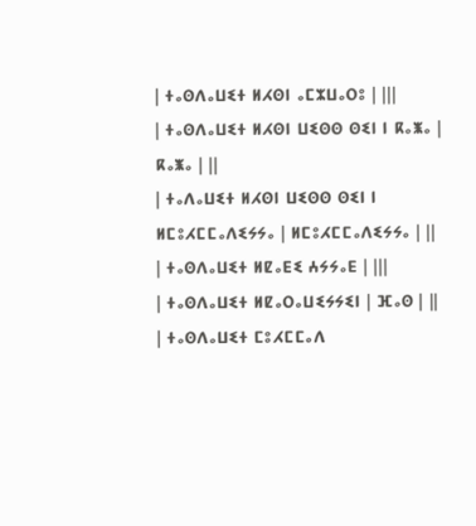| ⵜⴰⵙⴷⴰⵡⵉⵜ ⵍⵃⵙⵏ ⴰⵎⵣⵡⴰⵔⵓ | |||
| ⵜⴰⵙⴷⴰⵡⵉⵜ ⵍⵃⵙⵏ ⵡⵉⵙⵙ ⵙⵉⵏ ⵏ ⴽⴰⵥⴰ | ⴽⴰⵥⴰ | ||
| ⵜⴰⴷⴰⵡⵉⵜ ⵍⵃⵙⵏ ⵡⵉⵙⵙ ⵙⵉⵏ ⵏ ⵍⵎⵓⵃⵎⵎⴰⴷⵉⵢⵢⴰ | ⵍⵎⵓⵃⵎⵎⴰⴷⵉⵢⵢⴰ | ||
| ⵜⴰⵙⴷⴰⵡⵉⵜ ⵍⵇⴰⴹⵉ ⵄⵢⵢⴰⴹ | |||
| ⵜⴰⵙⴷⴰⵡⵉⵜ ⵍⵇⴰⵔⴰⵡⵉⵢⵢⵉⵏ | ⴼⴰⵙ | ||
| ⵜⴰⵙⴷⴰⵡⵉⵜ ⵎⵓⵃⵎⵎⴰⴷ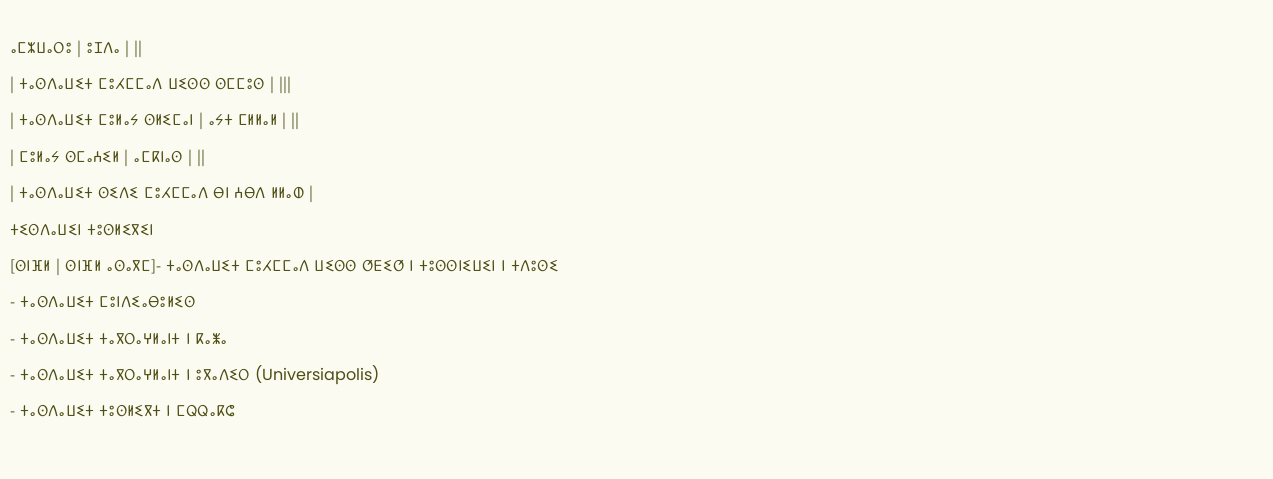ⴰⵎⵣⵡⴰⵔⵓ | ⵓⵊⴷⴰ | ||
| ⵜⴰⵙⴷⴰⵡⵉⵜ ⵎⵓⵃⵎⵎⴰⴷ ⵡⵉⵙⵙ ⵙⵎⵎⵓⵙ | |||
| ⵜⴰⵙⴷⴰⵡⵉⵜ ⵎⵓⵍⴰⵢ ⵙⵍⵉⵎⴰⵏ | ⴰⵢⵜ ⵎⵍⵍⴰⵍ | ||
| ⵎⵓⵍⴰⵢ ⵙⵎⴰⵄⵉⵍ | ⴰⵎⴽⵏⴰⵙ | ||
| ⵜⴰⵙⴷⴰⵡⵉⵜ ⵙⵉⴷⵉ ⵎⵓⵃⵎⵎⴰⴷ ⴱⵏ ⵄⴱⴷ ⵍⵍⴰⵀ |
ⵜⵉⵙⴷⴰⵡⵉⵏ ⵜⵓⵙⵍⵉⴳⵉⵏ
[ⵙⵏⴼⵍ | ⵙⵏⴼⵍ ⴰⵙⴰⴳⵎ]- ⵜⴰⵙⴷⴰⵡⵉⵜ ⵎⵓⵃⵎⵎⴰⴷ ⵡⵉⵙⵙ ⵚⴹⵉⵚ ⵏ ⵜⵓⵙⵙⵏⵉⵡⵉⵏ ⵏ ⵜⴷⵓⵙⵉ
- ⵜⴰⵙⴷⴰⵡⵉⵜ ⵎⵓⵏⴷⵉⴰⴱⵓⵍⵉⵙ
- ⵜⴰⵙⴷⴰⵡⵉⵜ ⵜⴰⴳⵔⴰⵖⵍⴰⵏⵜ ⵏ ⴽⴰⵥⴰ
- ⵜⴰⵙⴷⴰⵡⵉⵜ ⵜⴰⴳⵔⴰⵖⵍⴰⵏⵜ ⵏ ⵓⴳⴰⴷⵉⵔ (Universiapolis)
- ⵜⴰⵙⴷⴰⵡⵉⵜ ⵜⵓⵙⵍⵉⴳⵜ ⵏ ⵎⵕⵕⴰⴽⵛ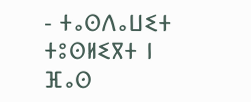- ⵜⴰⵙⴷⴰⵡⵉⵜ ⵜⵓⵙⵍⵉⴳⵜ ⵏ ⴼⴰⵙ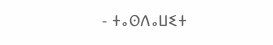- ⵜⴰⵙⴷⴰⵡⵉⵜ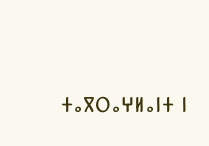ⵜⴰⴳⵔⴰⵖⵍⴰⵏⵜ ⵏ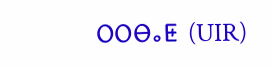ⵔⵔⴱⴰⵟ (UIR)